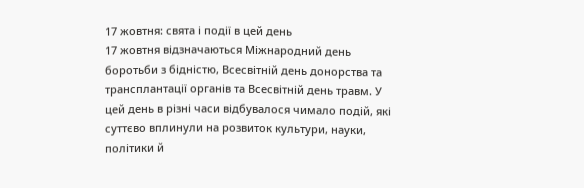17 жовтня: свята і події в цей день
17 жовтня відзначаються Міжнародний день боротьби з бідністю, Всесвітній день донорства та трансплантації органів та Всесвітній день травм. У цей день в різні часи відбувалося чимало подій, які суттєво вплинули на розвиток культури, науки, політики й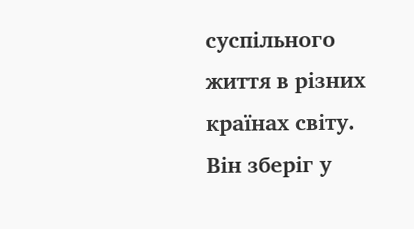суспільного життя в різних країнах світу. Він зберіг у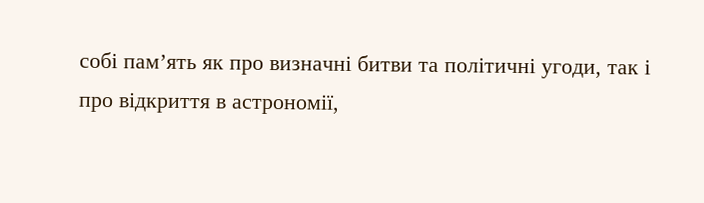собі пам’ять як про визначні битви та політичні угоди, так і про відкриття в астрономії,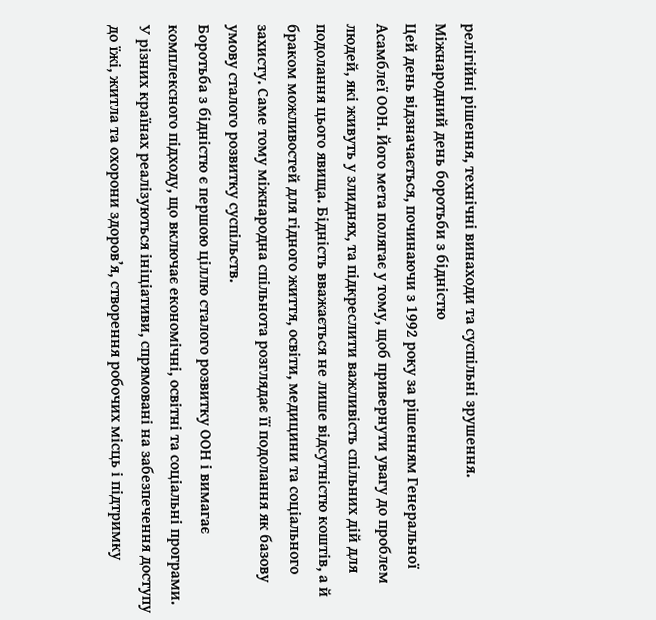релігійні рішення, технічні винаходи та суспільні зрушення.
Міжнародний день боротьби з бідністю
Цей день відзначається, починаючи з 1992 року за рішенням Генеральної Асамблеї ООН. Його мета полягає у тому, щоб привернути увагу до проблем людей, які живуть у злиднях, та підкреслити важливість спільних дій для подолання цього явища. Бідність вважається не лише відсутністю коштів, а й браком можливостей для гідного життя, освіти, медицини та соціального захисту. Саме тому міжнародна спільнота розглядає її подолання як базову умову сталого розвитку суспільств.
Боротьба з бідністю є першою ціллю сталого розвитку ООН і вимагає комплексного підходу, що включає економічні, освітні та соціальні програми. У різних країнах реалізуються ініціативи, спрямовані на забезпечення доступу до їжі, житла та охорони здоров’я, створення робочих місць і підтримку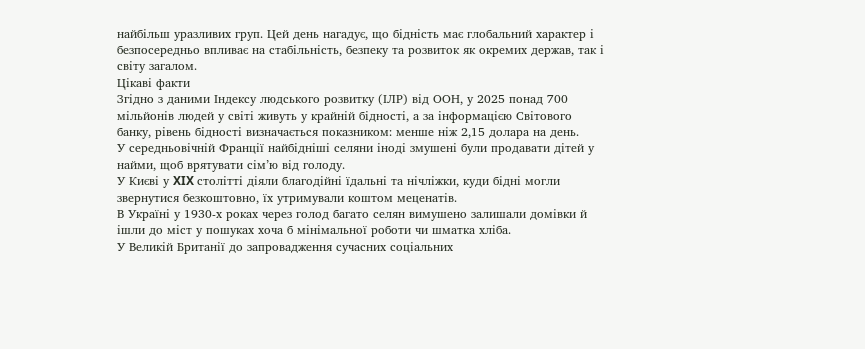найбільш уразливих груп. Цей день нагадує, що бідність має глобальний характер і безпосередньо впливає на стабільність, безпеку та розвиток як окремих держав, так і світу загалом.
Цікаві факти
Згідно з даними Індексу людського розвитку (ІЛР) від ООН, у 2025 понад 700 мільйонів людей у світі живуть у крайній бідності, а за інформацією Світового банку, рівень бідності визначається показником: менше ніж 2,15 долара на день.
У середньовічній Франції найбідніші селяни іноді змушені були продавати дітей у найми, щоб врятувати сім’ю від голоду.
У Києві у XIX столітті діяли благодійні їдальні та нічліжки, куди бідні могли звернутися безкоштовно, їх утримували коштом меценатів.
В Україні у 1930-х роках через голод багато селян вимушено залишали домівки й ішли до міст у пошуках хоча б мінімальної роботи чи шматка хліба.
У Великій Британії до запровадження сучасних соціальних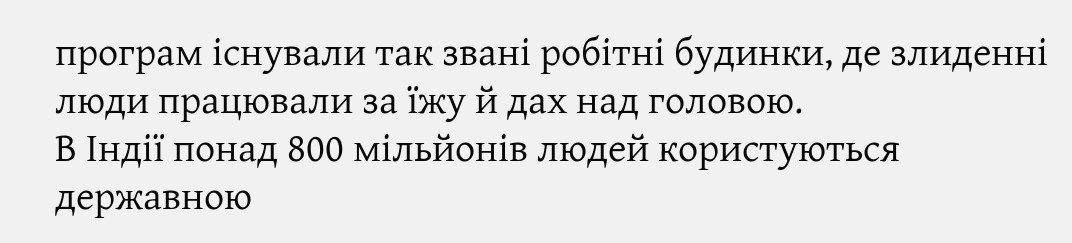програм існували так звані робітні будинки, де злиденні люди працювали за їжу й дах над головою.
В Індії понад 800 мільйонів людей користуються державною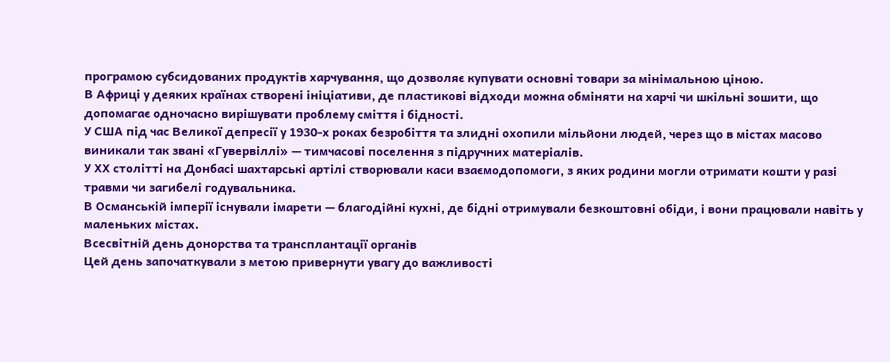програмою субсидованих продуктів харчування, що дозволяє купувати основні товари за мінімальною ціною.
В Африці у деяких країнах створені ініціативи, де пластикові відходи можна обміняти на харчі чи шкільні зошити, що допомагає одночасно вирішувати проблему сміття і бідності.
У США під час Великої депресії у 1930-х роках безробіття та злидні охопили мільйони людей, через що в містах масово виникали так звані «Гувервіллі» — тимчасові поселення з підручних матеріалів.
У ХХ столітті на Донбасі шахтарські артілі створювали каси взаємодопомоги, з яких родини могли отримати кошти у разі травми чи загибелі годувальника.
В Османській імперії існували імарети — благодійні кухні, де бідні отримували безкоштовні обіди, і вони працювали навіть у маленьких містах.
Всесвітній день донорства та трансплантації органів
Цей день започаткували з метою привернути увагу до важливості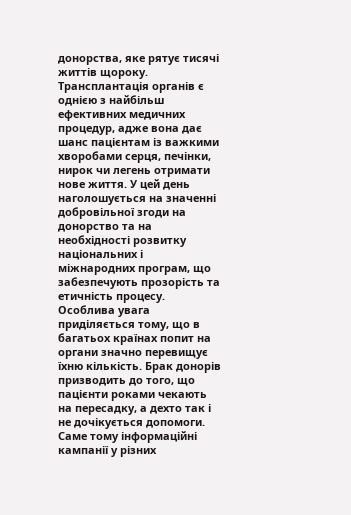донорства, яке рятує тисячі життів щороку. Трансплантація органів є однією з найбільш ефективних медичних процедур, адже вона дає шанс пацієнтам із важкими хворобами серця, печінки, нирок чи легень отримати нове життя. У цей день наголошується на значенні добровільної згоди на донорство та на необхідності розвитку національних і міжнародних програм, що забезпечують прозорість та етичність процесу.
Особлива увага приділяється тому, що в багатьох країнах попит на органи значно перевищує їхню кількість. Брак донорів призводить до того, що пацієнти роками чекають на пересадку, а дехто так і не дочікується допомоги. Саме тому інформаційні кампанії у різних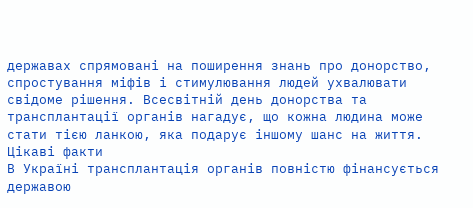державах спрямовані на поширення знань про донорство, спростування міфів і стимулювання людей ухвалювати свідоме рішення. Всесвітній день донорства та трансплантації органів нагадує, що кожна людина може стати тією ланкою, яка подарує іншому шанс на життя.
Цікаві факти
В Україні трансплантація органів повністю фінансується державою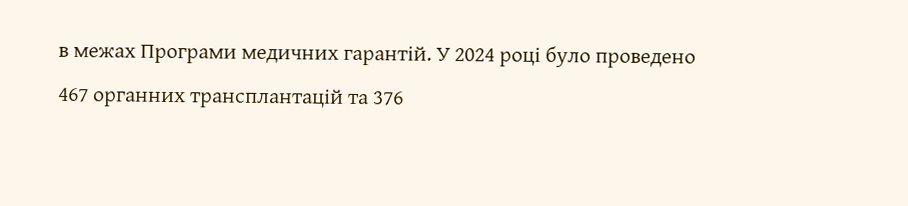в межах Програми медичних гарантій. У 2024 році було проведено 467 органних трансплантацій та 376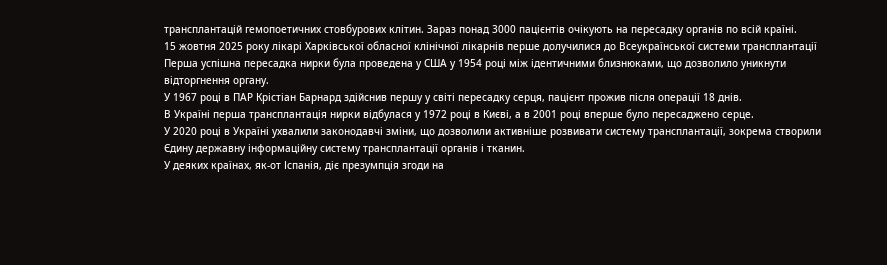трансплантацій гемопоетичних стовбурових клітин. Зараз понад 3000 пацієнтів очікують на пересадку органів по всій країні.
15 жовтня 2025 року лікарі Харківської обласної клінічної лікарнів перше долучилися до Всеукраїнської системи трансплантації
Перша успішна пересадка нирки була проведена у США у 1954 році між ідентичними близнюками, що дозволило уникнути відторгнення органу.
У 1967 році в ПАР Крістіан Барнард здійснив першу у світі пересадку серця, пацієнт прожив після операції 18 днів.
В Україні перша трансплантація нирки відбулася у 1972 році в Києві, а в 2001 році вперше було пересаджено серце.
У 2020 році в Україні ухвалили законодавчі зміни, що дозволили активніше розвивати систему трансплантації, зокрема створили Єдину державну інформаційну систему трансплантації органів і тканин.
У деяких країнах, як-от Іспанія, діє презумпція згоди на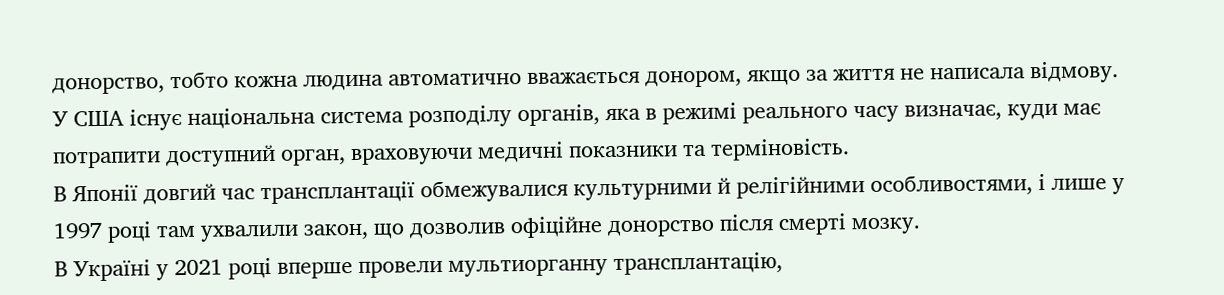донорство, тобто кожна людина автоматично вважається донором, якщо за життя не написала відмову.
У США існує національна система розподілу органів, яка в режимі реального часу визначає, куди має потрапити доступний орган, враховуючи медичні показники та терміновість.
В Японії довгий час трансплантації обмежувалися культурними й релігійними особливостями, і лише у 1997 році там ухвалили закон, що дозволив офіційне донорство після смерті мозку.
В Україні у 2021 році вперше провели мультиорганну трансплантацію,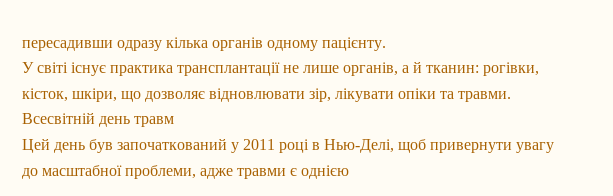пересадивши одразу кілька органів одному пацієнту.
У світі існує практика трансплантації не лише органів, а й тканин: рогівки, кісток, шкіри, що дозволяє відновлювати зір, лікувати опіки та травми.
Всесвітній день травм
Цей день був започаткований у 2011 році в Нью-Делі, щоб привернути увагу до масштабної проблеми, адже травми є однією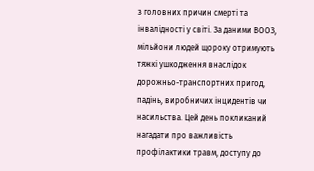з головних причин смерті та інвалідності у світі. За даними ВООЗ, мільйони людей щороку отримують тяжкі ушкодження внаслідок дорожньо-транспортних пригод, падінь, виробничих інцидентів чи насильства. Цей день покликаний нагадати про важливість профілактики травм, доступу до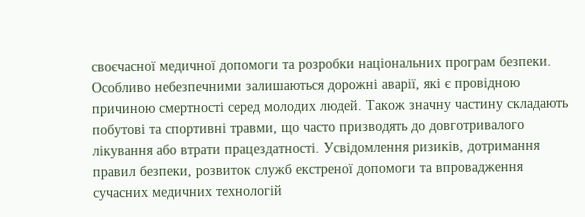своєчасної медичної допомоги та розробки національних програм безпеки.
Особливо небезпечними залишаються дорожні аварії, які є провідною причиною смертності серед молодих людей. Також значну частину складають побутові та спортивні травми, що часто призводять до довготривалого лікування або втрати працездатності. Усвідомлення ризиків, дотримання правил безпеки, розвиток служб екстреної допомоги та впровадження сучасних медичних технологій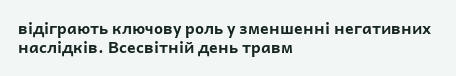відіграють ключову роль у зменшенні негативних наслідків. Всесвітній день травм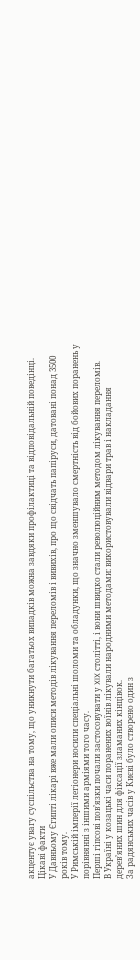акцентує увагу суспільства на тому, що уникнути багатьох випадків можна завдяки профілактиці та відповідальній поведінці.
Цікаві факти
У Давньому Єгипті лікарі вже мали описи методів лікування переломів і вивихів, про що свідчать папіруси, датовані понад 3500 років тому.
У Римській імперії легіонери носили спеціальні шоломи та обладунки, що значно зменшувало смертність від бойових поранень у порівнянні з іншими арміями того часу.
Перші гіпсові пов’язки почали застосовувати у XIX столітті, і вони швидко стали революційним методом лікування переломів.
В Україні у козацькі часи поранених воїнів лікували народними методами: використовували відвари трав і накладання дерев’яних шин для фіксації зламаних кінцівок.
За радянських часів у Києві було створено один з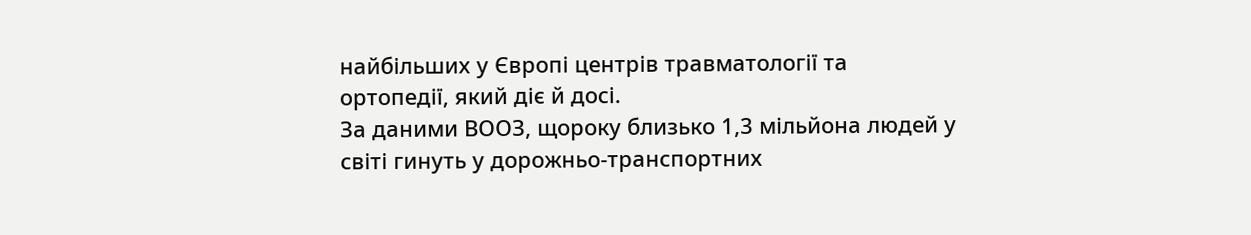найбільших у Європі центрів травматології та ортопедії, який діє й досі.
За даними ВООЗ, щороку близько 1,3 мільйона людей у світі гинуть у дорожньо-транспортних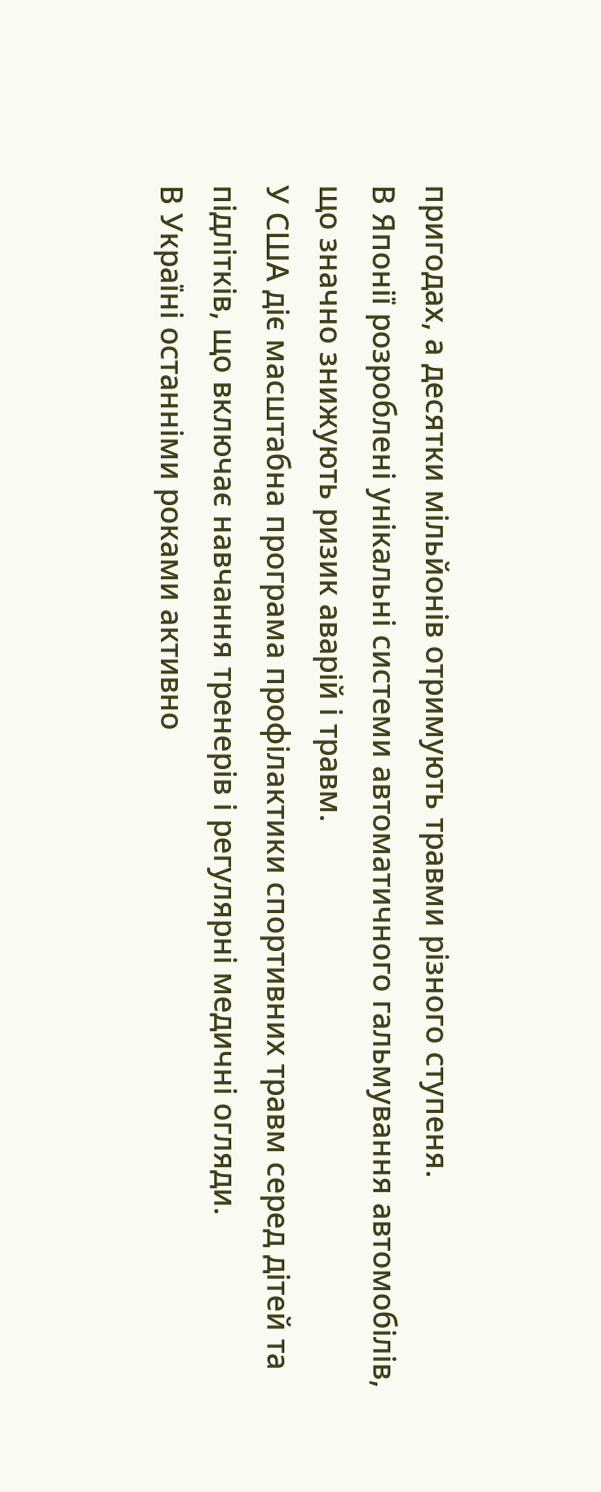пригодах, а десятки мільйонів отримують травми різного ступеня.
В Японії розроблені унікальні системи автоматичного гальмування автомобілів, що значно знижують ризик аварій і травм.
У США діє масштабна програма профілактики спортивних травм серед дітей та підлітків, що включає навчання тренерів і регулярні медичні огляди.
В Україні останніми роками активно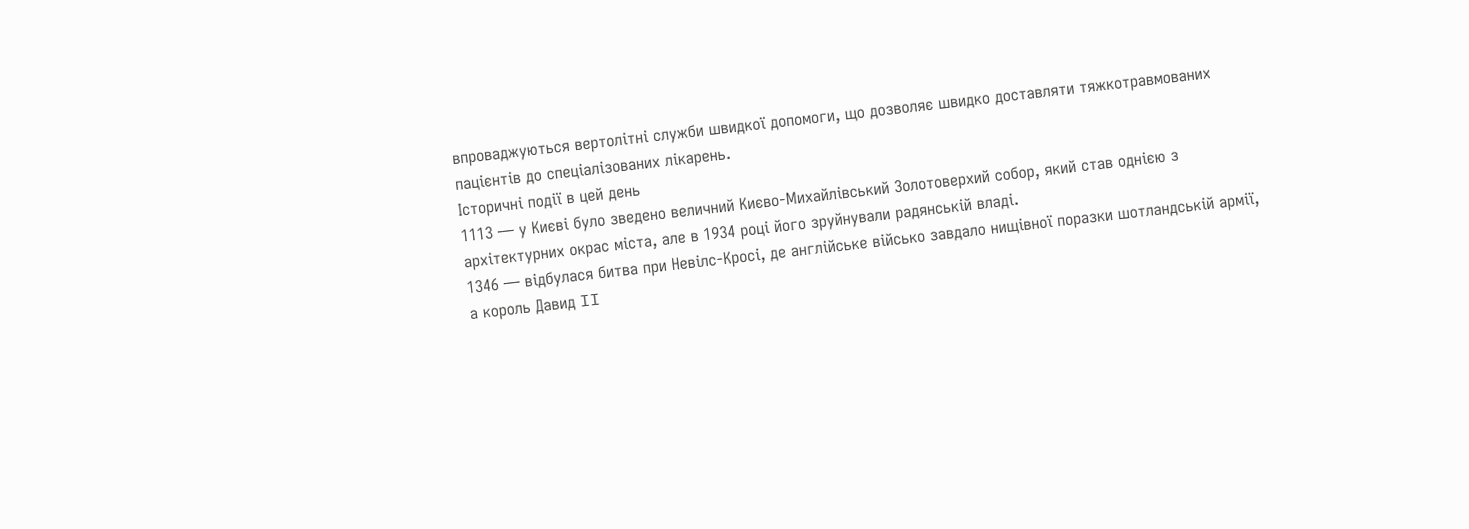впроваджуються вертолітні служби швидкої допомоги, що дозволяє швидко доставляти тяжкотравмованих пацієнтів до спеціалізованих лікарень.
Історичні події в цей день
1113 — у Києві було зведено величний Києво-Михайлівський Золотоверхий собор, який став однією з архітектурних окрас міста, але в 1934 році його зруйнували радянській владі.
1346 — відбулася битва при Невілс-Кросі, де англійське військо завдало нищівної поразки шотландській армії, а король Давид II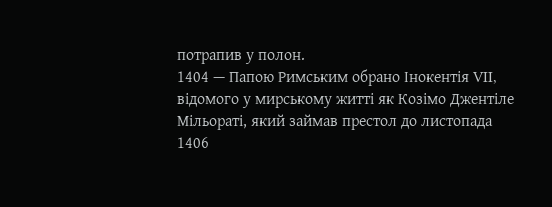потрапив у полон.
1404 — Папою Римським обрано Інокентія VII, відомого у мирському житті як Козімо Джентіле Мільораті, який займав престол до листопада 1406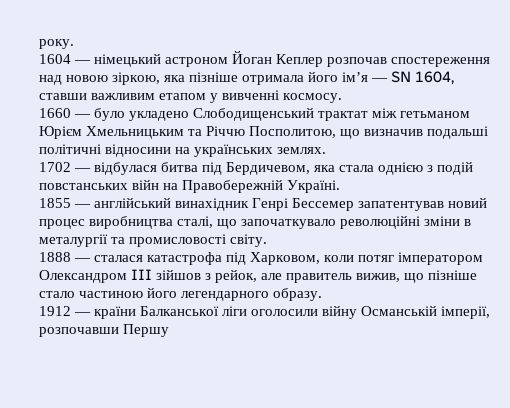року.
1604 — німецький астроном Йоган Кеплер розпочав спостереження над новою зіркою, яка пізніше отримала його ім’я — SN 1604, ставши важливим етапом у вивченні космосу.
1660 — було укладено Слободищенський трактат між гетьманом Юрієм Хмельницьким та Річчю Посполитою, що визначив подальші політичні відносини на українських землях.
1702 — відбулася битва під Бердичевом, яка стала однією з подій повстанських війн на Правобережній Україні.
1855 — англійський винахідник Генрі Бессемер запатентував новий процес виробництва сталі, що започаткувало революційні зміни в металургії та промисловості світу.
1888 — сталася катастрофа під Харковом, коли потяг імператором Олександром III зійшов з рейок, але правитель вижив, що пізніше стало частиною його легендарного образу.
1912 — країни Балканської ліги оголосили війну Османській імперії, розпочавши Першу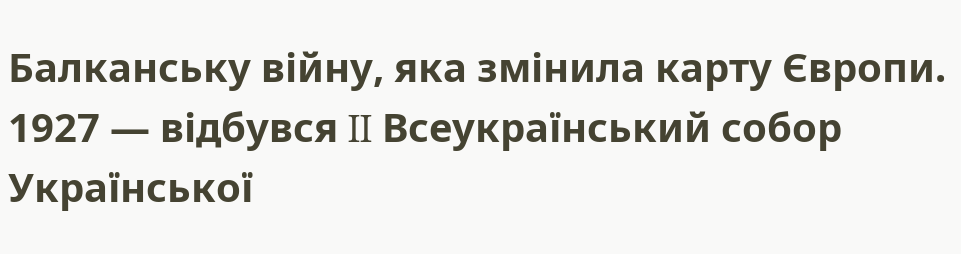Балканську війну, яка змінила карту Європи.
1927 — відбувся II Всеукраїнський собор Української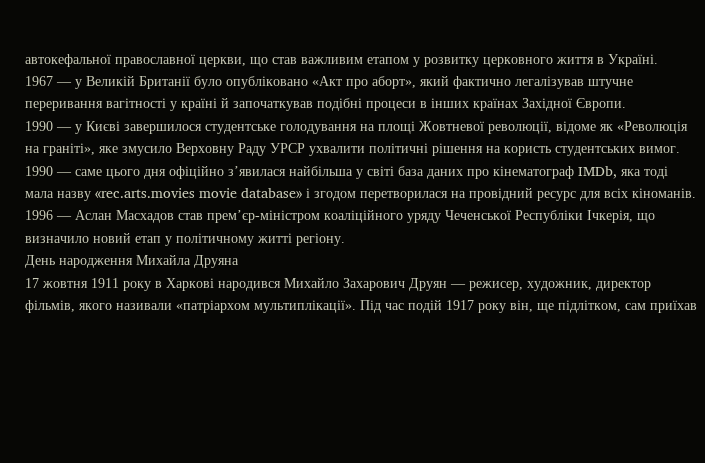автокефальної православної церкви, що став важливим етапом у розвитку церковного життя в Україні.
1967 — у Великій Британії було опубліковано «Акт про аборт», який фактично легалізував штучне переривання вагітності у країні й започаткував подібні процеси в інших країнах Західної Європи.
1990 — у Києві завершилося студентське голодування на площі Жовтневої революції, відоме як «Революція на граніті», яке змусило Верховну Раду УРСР ухвалити політичні рішення на користь студентських вимог.
1990 — саме цього дня офіційно з’явилася найбільша у світі база даних про кінематограф IMDb, яка тоді мала назву «rec.arts.movies movie database» і згодом перетворилася на провідний ресурс для всіх кіноманів.
1996 — Аслан Масхадов став прем’єр-міністром коаліційного уряду Чеченської Республіки Ічкерія, що визначило новий етап у політичному житті регіону.
День народження Михайла Друяна
17 жовтня 1911 року в Харкові народився Михайло Захарович Друян — режисер, художник, директор фільмів, якого називали «патріархом мультиплікації». Під час подій 1917 року він, ще підлітком, сам приїхав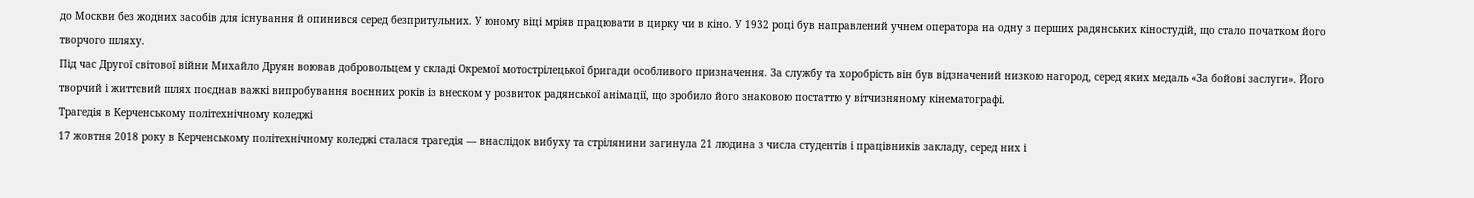до Москви без жодних засобів для існування й опинився серед безпритульних. У юному віці мріяв працювати в цирку чи в кіно. У 1932 році був направлений учнем оператора на одну з перших радянських кіностудій, що стало початком його творчого шляху.
Під час Другої світової війни Михайло Друян воював добровольцем у складі Окремої мотострілецької бригади особливого призначення. За службу та хоробрість він був відзначений низкою нагород, серед яких медаль «За бойові заслуги». Його творчий і життєвий шлях поєднав важкі випробування воєнних років із внеском у розвиток радянської анімації, що зробило його знаковою постаттю у вітчизняному кінематографі.
Трагедія в Керченському політехнічному коледжі
17 жовтня 2018 року в Керченському політехнічному коледжі сталася трагедія — внаслідок вибуху та стрілянини загинула 21 людина з числа студентів і працівників закладу, серед них і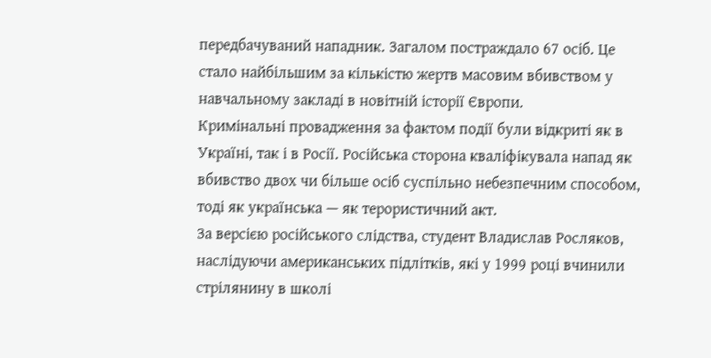передбачуваний нападник. Загалом постраждало 67 осіб. Це стало найбільшим за кількістю жертв масовим вбивством у навчальному закладі в новітній історії Європи.
Кримінальні провадження за фактом події були відкриті як в Україні, так і в Росії. Російська сторона кваліфікувала напад як вбивство двох чи більше осіб суспільно небезпечним способом, тоді як українська — як терористичний акт.
За версією російського слідства, студент Владислав Росляков, наслідуючи американських підлітків, які у 1999 році вчинили стрілянину в школі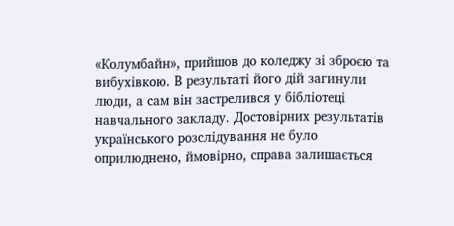«Колумбайн», прийшов до коледжу зі зброєю та вибухівкою. В результаті його дій загинули люди, а сам він застрелився у бібліотеці навчального закладу. Достовірних результатів українського розслідування не було оприлюднено, ймовірно, справа залишається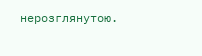нерозглянутою.